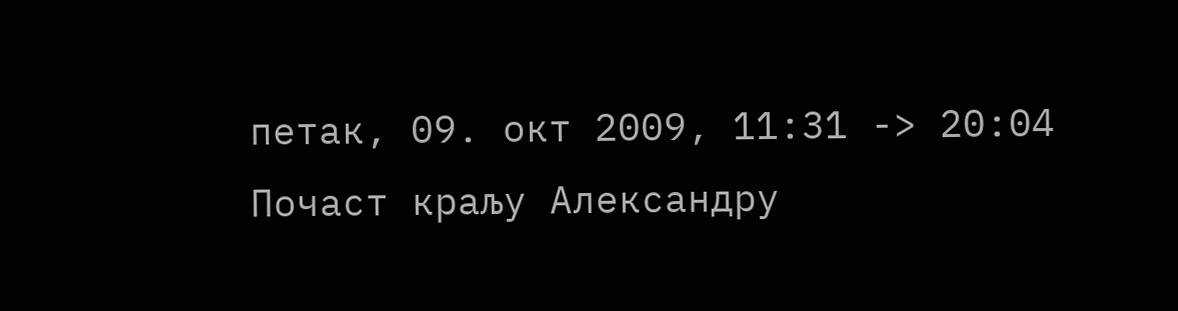петак, 09. окт 2009, 11:31 -> 20:04
Почаст краљу Александру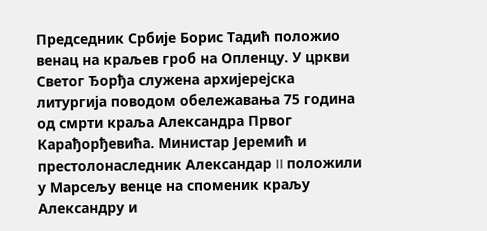Председник Србије Борис Тадић положио венац на краљев гроб на Опленцу. У цркви Светог Ђорђа служена архијерејска литургија поводом обележавања 75 година од смрти краља Александра Првог Карађорђевића. Министар Јеремић и престолонаследник Александар II положили у Марсељу венце на споменик краљу Александру и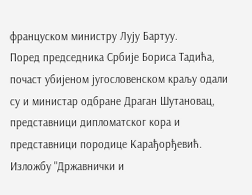француском министру Лују Бартуу.
Поред председника Србије Бориса Тадића, почаст убијеном југословенском краљу одали су и министар одбране Драган Шутановац, представници дипломатског кора и представници породице Карађорђевић.
Изложбу "Државнички и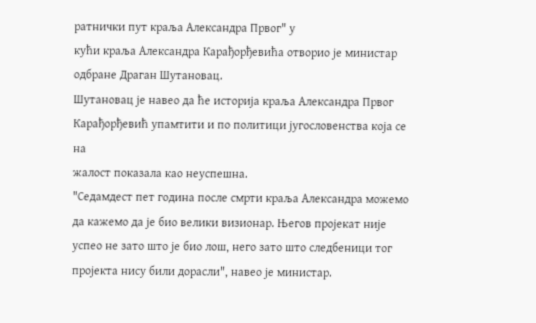ратнички пут краља Александра Првог" у
кући краља Александра Карађорђевића отворио је министар одбране Драган Шутановац.
Шутановац је навео да ће историја краља Александра Првог Карађорђевић упамтити и по политици југословенства која се на
жалост показала као неуспешна.
"Седамдест пет година после смрти краља Александра можемо да кажемо да је био велики визионар. Његов пројекат није успео не зато што је био лош, него зато што следбеници тог пројекта нису били дорасли", навео је министар.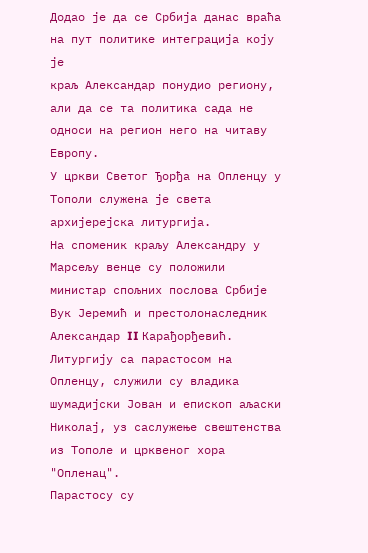Додао је да се Србија данас враћа на пут политике интеграција коју је
краљ Александар понудио региону, али да се та политика сада не односи на регион него на читаву Европу.
У цркви Светог Ђорђа на Опленцу у Тополи служена је света архијерејска литургија.
На споменик краљу Александру у Марсељу венце су положили министар спољних послова Србије Вук Јеремић и престолонаследник Александар II Карађорђевић.
Литургију са парастосом на Опленцу, служили су владика шумадијски Јован и епископ аљаски Николај, уз саслужење свештенства из Тополе и црквеног хора "Опленац".
Парастосу су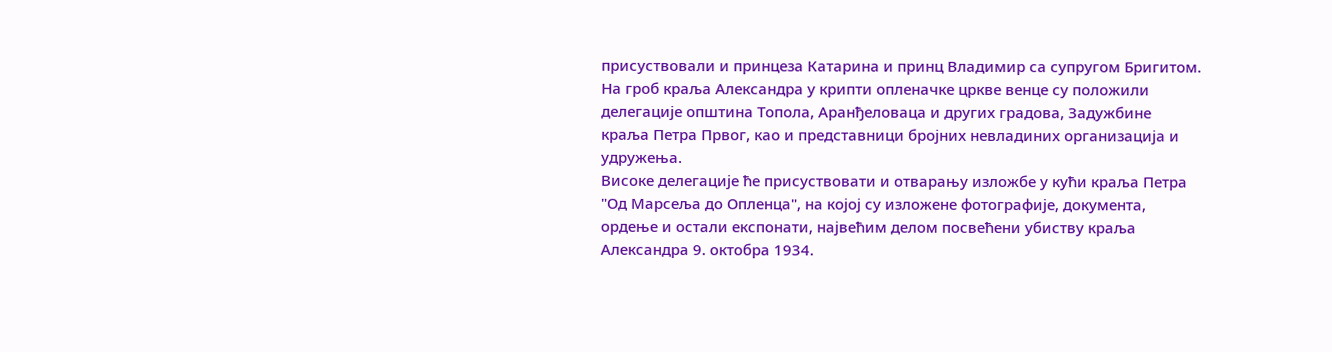присуствовали и принцеза Катарина и принц Владимир са супругом Бригитом.
На гроб краља Александра у крипти опленачке цркве венце су положили делегације општина Топола, Аранђеловаца и других градова, Задужбине краља Петра Првог, као и представници бројних невладиних организација и удружења.
Високе делегације ће присуствовати и отварању изложбе у кући краља Петра "Од Марсеља до Опленца", на којој су изложене фотографије, документа, ордење и остали експонати, највећим делом посвећени убиству краља Александра 9. октобра 1934.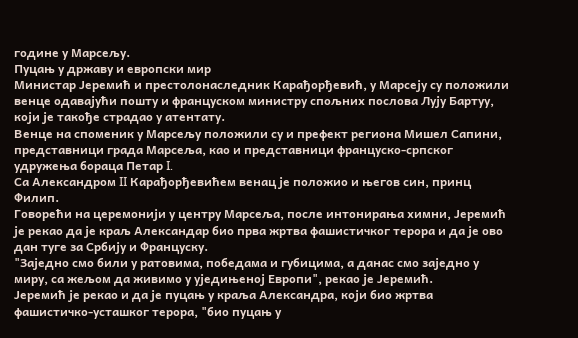године у Марсељу.
Пуцањ у државу и европски мир
Министар Јеремић и престолонаследник Карађорђевић, у Марсеју су положили венце одавајући пошту и француском министру спољних послова Лују Бартуу, који је такође страдао у атентату.
Венце на споменик у Марсељу положили су и префект региона Мишел Сапини, представници града Марсеља, као и представници француско-српског удружења бораца Петар I.
Са Александром II Карађорђевићем венац је положио и његов син, принц Филип.
Говорећи на церемонији у центру Марсеља, после интонирања химни, Јеремић је рекао да је краљ Александар био прва жртва фашистичког терора и да је ово дан туге за Србију и Француску.
"Заједно смо били у ратовима, победама и губицима, а данас смо заједно у миру, са жељом да живимо у уједињеној Европи", рекао је Јеремић.
Јеремић је рекао и да је пуцањ у краља Александра, који био жртва фашистичко-усташког терора, "био пуцањ у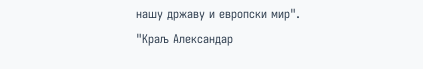нашу државу и европски мир".
"Краљ Александар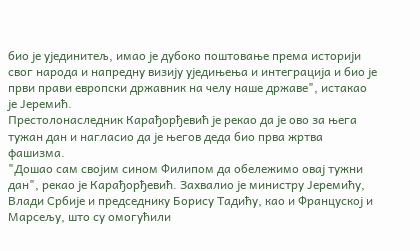био је ујединитељ, имао је дубоко поштовање према историји свог народа и напредну визију уједињења и интеграција и био је први прави европски државник на челу наше државе", истакао је Јеремић.
Престолонаследник Карађорђевић је рекао да је ово за њега тужан дан и нагласио да је његов деда био прва жртва фашизма.
"Дошао сам својим сином Филипом да обележимо овај тужни дан", рекао је Карађорђевић. Захвалио је министру Јеремићу, Влади Србије и председнику Борису Тадићу, као и Француској и Марсељу, што су омогућили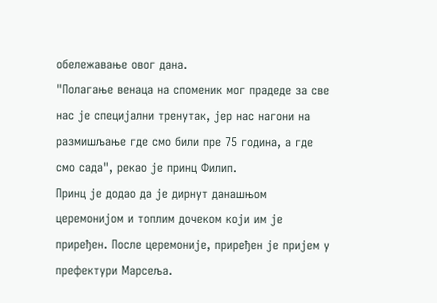обележавање овог дана.
"Полагање венаца на споменик мог прадеде за све нас је специјални тренутак, јер нас нагони на размишљање где смо били пре 75 година, а где смо сада", рекао је принц Филип.
Принц је додао да је дирнут данашњом церемонијом и топлим дочеком који им је приређен. После церемоније, приређен је пријем у префектури Марсеља.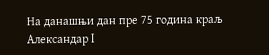На данашњи дан пре 75 година краљ Александар I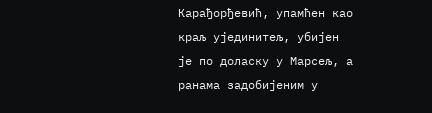Карађорђевић, упамћен као краљ ујединитељ, убијен је по доласку у Марсељ, а ранама задобијеним у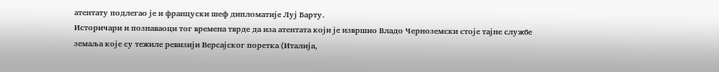атентату подлегао је и француски шеф дипломатије Луј Барту.
Историчари и познаваоци тог времена тврде да иза атентата који је извршио Владо Черноземски стоје тајне службе земаља које су тежиле ревизији Версајског поретка (Италија,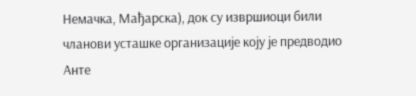Немачка, Мађарска), док су извршиоци били чланови усташке организације коју је предводио Анте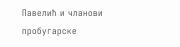Павелић и чланови пробугарске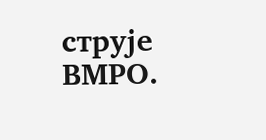струје ВМРО.